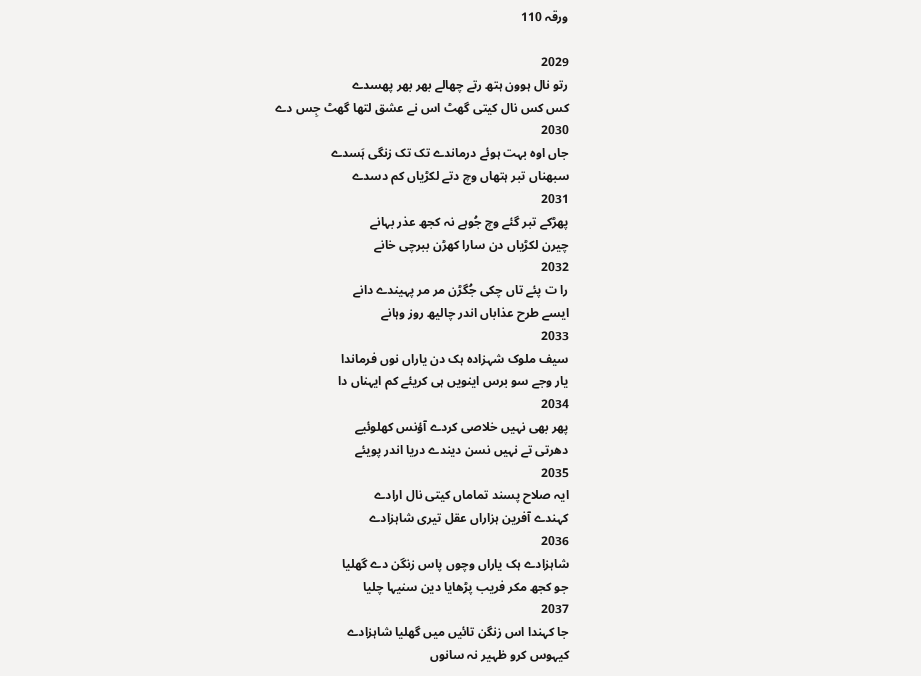ورقہ 110

2029
رتو نال ہوون ہتھ رتے چھالے بھر بھر پھسدے
کس کس نال کیتی گھٹ اس نے عشق لتھا گھٹ جِس دے
2030
جاں اوہ بہت ہوئے درماندے تک تک زنگی ہَسدے
سبھناں تبر ہتھاں وچ دتے لکڑیاں کم دسدے
2031
پھڑکے تبر گئے وچ جُوہے نہ کجھ عذر بہانے
چیرن لکڑیاں دن سارا کھڑن ببرچی خانے
2032
را ت پئے تاں چکی جُگڑن مر مر پہیندے دانے
ایسے طرح عذاباں اندر چالیھ روز وہانے
2033
سیف ملوک شہزادہ ہک دن یاراں نوں فرماندا
یار وجے سو برس اینویں ہی کریئے کم ایہناں دا
2034
پھر بھی نہیں خلاصی کردے آؤنس کھلوئیے
دھرتی تے نہیں نسن دیندے دریا اندر پویئے
2035
ایہ صلاح پسند تماماں کیتی نال ارادے
کہندے آفرین ہزاراں عقل تیری شاہزادے
2036
شاہزادے ہک یاراں وچوں پاس زنگن دے گھلیا
جو کجھ مکر فریب پڑھایا دین سنیہا چلیا
2037
جا کہندا اس زنگن تائیں میں گھلیا شاہزادے
کیہوس کرو ظہیر نہ سانوں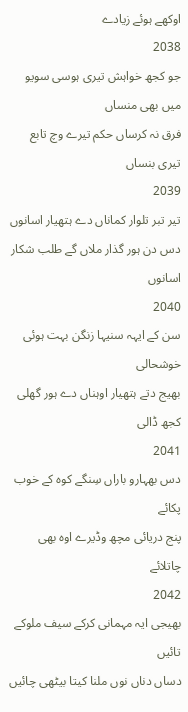اوکھے ہوئے زیادے
2038
جو کجھ خواہش تیری ہوسی سویو میں بھی منساں
فرق نہ کرساں حکم تیرے وچ تابع تیری بنساں
2039
تیر تبر تلوار کماناں دے ہتھیار اسانوں
دس دن ہور گذار ملاں گے طلب شکار اسانوں
2040
سن کے ایہہ سنیہا زنگن بہت ہوئی خوشحالی
بھیج دتے ہتھیار اوہناں دے ہور گھلی کجھ ڈالی
2041
دس بھہارو باراں سِنگے کوہ کے خوب پکائے
پنج دریائی مچھ وڈیرے اوہ بھی چاتلائے
2042
بھیجی ایہ مہمانی کرکے سیف ملوکے تائیں
دساں دناں نوں ملنا کیتا بیٹھی چائیں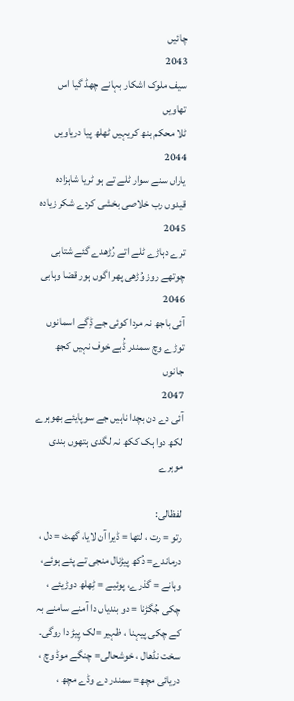چائیں
2043
سیف ملوک اشکار بہانے چھڈ گیا اس تھاویں
ٹلا محکم بنھ کریہیں ٹھلھ پیا دریاویں
2044
یاراں سنے سوار ٹلے تے ہو ٹریا شاہزادہ
قیدوں رب خلاصی بخشی کردے شکر زیادہ
2045
ترے دہاڑے ٹلے اتے رُڑھدے گئے شتابی
چوتھے روز وُڑھی پھر اگوں ہور قضا وہابی
2046
آئی باجھ نہ مردا کوئی جے ڈِگے اسمانوں
توڑے وچ سمندر ڈُبے خوف نہیں کجھ جانوں
2047
آئی دے دن بچدا ناہیں جے سوپایئے بھوہرے
لکھ دوا ہک ککھ نہ لگدی ہتھوں بندی موہرے

لفظالی:
رتو = رت ، لتھا = ڈیرا آن لایا، گھٹ = دل ، درماندے= دُکھ پیڑنال منجی تے پئے ہوئے، وہانے = گذرے، پوئیے = ٹِھلھ دوڑیئے ، چکی جُگڑنا = دو بندیاں دا آمنے سامنے بہ کے چکی پیہنا ، ظہیر =لک پِیڑ دا روگی۔ سخت نڈھال ، خوشحالی= چنگے موڈ وچ ، دریائی مچھ= سمندر دے وڈے مچھ ،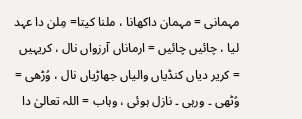مہمانی = مہمان داکھانا ، ملنا کیتا= مِلن دا عہد لیا ، چائیں چائیں = ارماناں آرزواں نال ، کریہیں = کریر دیاں کنڈیاں والیاں جھاڑیاں نال ، وُڑھی = وُٹھی ۔ ورہی ۔ نازل ہوئی ، وہاب = اللہ تعالیٰ دا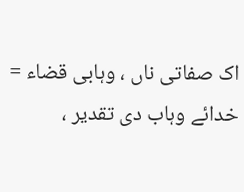اک صفاتی ناں ، وہابی قضاء = خدائے وہاب دی تقدیر ،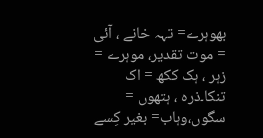بھوہرے= تہہ خانے ، آئی = موت تقدیر، موہرے = زہر ، ہک ککھ = اک تنکا۔ذرہ ، ہتھوں = سگوں،وہاب= بغیر کِسے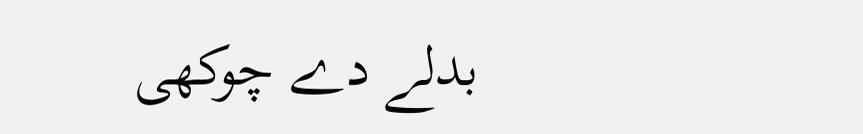بدلے دے چوکھی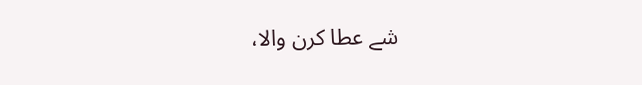شے عطا کرن والا،